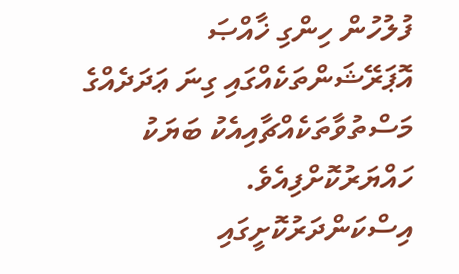ފުލުހުން ހިންގި ޚާއްޞަ އޮޕަރޭޝަންތަކެއްގައި ގިނަ ޢަދަދެއްގެ މަސްތުވާތަކެއްޗާއިއެކު ބަޔަކު ހައްޔަރުކޮށްފިއެވެ.
އިސްކަންދަރުކޮށީގައި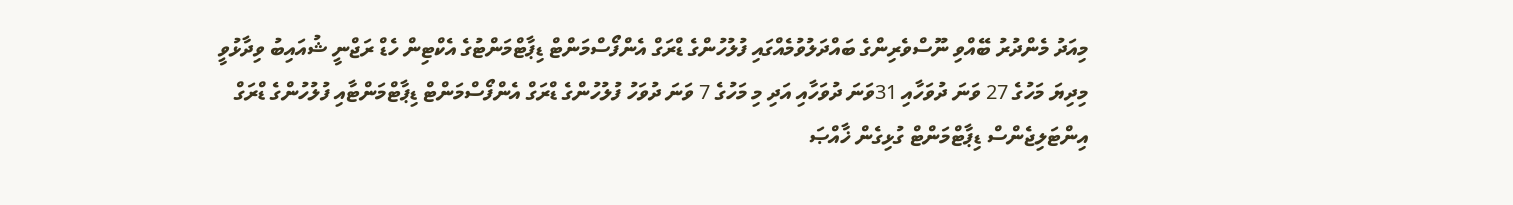މިއަދު މެންދުރު ބޭއްވި ނޫސްވެރިންގެ ބައްދަލުވުމެއްގައި ފުލުހުންގެ ޑްރަގް އެންފޯސްމަންޓް ޑިޕާޓްމަންޓުގެ އެކްޓިން ހެޑް ރަޖްނީ ޝުއައިބު ވިދާޅުވީ މިދިޔަ މަހުގެ 27 ވަނަ ދުވަހާއި 31ވަނަ ދުވަހާއި އަދި މި މަހުގެ 7 ވަނަ ދުވަހު ފުލުހުންގެ ޑްރަގް އެންފޯސްމަންޓް ޑިޕާޓްމަންޓާއި ފުލުހުންގެ ޑްރަގް އިންޓަލިޖެންސް ޑިޕާޓްމަންޓް ގުޅިގެން ޚާއްޞަ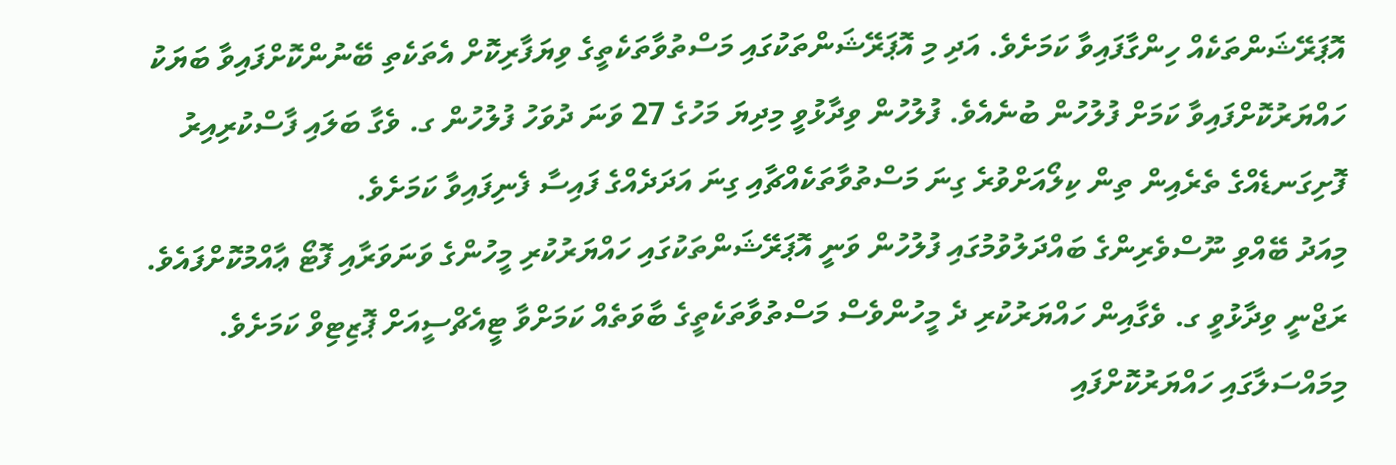އޮޕަރޭޝަންތަކެއް ހިންގާފައިވާ ކަމަށެވެ. އަދި މި އޮޕަރޭޝަންތަކުގައި މަސްތުވާތަކެތީގެ ވިޔަފާރިކޮށް އެތަކެތި ބޭނުންކޮށްފައިވާ ބަޔަކު ހައްޔަރުކޮށްފައިވާ ކަމަށް ފުލުހުން ބުނެއެވެ. ފުލުހުން ވިދާޅުވީ މިދިޔަ މަހުގެ 27 ވަނަ ދުވަހު ފުލުހުން ގ. ވެގާ ބަލައި ފާސްކުރިއިރު ފޮށިގަނޑެއްގެ ތެރެއިން ތިން ކިލޯއަށްވުރެ ގިނަ މަސްތުވާތަކެއްޗާއި ގިނަ އަދަދެއްގެ ފައިސާ ފެނިފައިވާ ކަމަށެވެ.
މިއަދު ބޭއްވި ނޫސްވެރިންގެ ބައްދަލުވުމުގައި ފުލުހުން ވަނީ އޮޕަރޭޝަންތަކުގައި ހައްޔަރުކުރި މީހުންގެ ވަނަވަރާއި ފޮޓޯ ޢާއްމުކޮށްފައެވެ. ރަޖްނީ ވިދާޅުވީ ގ. ވެގާއިން ހައްޔަރުކުރި ދެ މީހުންވެސް މަސްތުވާތަކެތީގެ ބާވަތެއް ކަމަށްވާ ޓީއެޗްސީއަށް ޕޮޒިޓިވް ކަމަށެވެ. މިމައްސަލާގައި ހައްޔަރުކޮށްފައި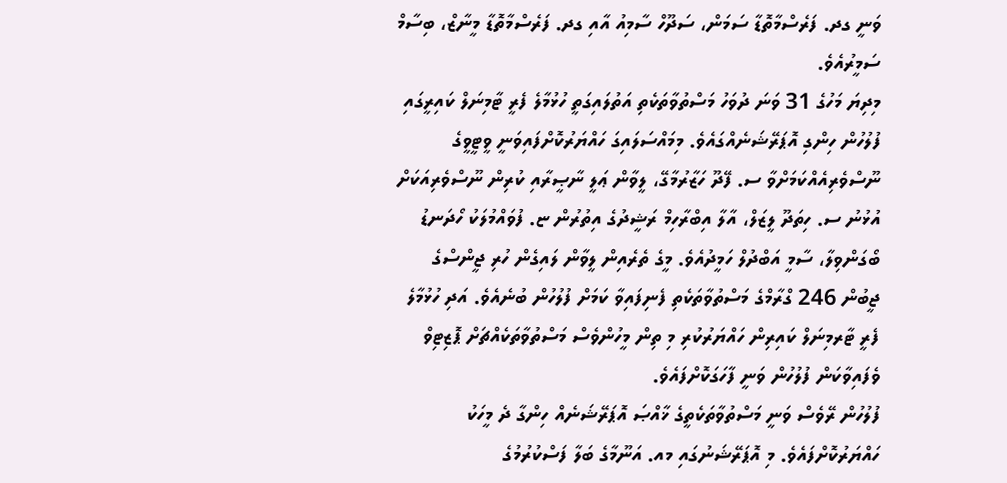ވަނީ ގދ. ފަރެސްމާތޮޑާ ސަމަން، ސަދޫހް ސާމިއު އާއި ގދ. ފަރެސްމާތޮޑާ މީނާޒް، ބިސާމް ސަމީރުއެވެ.
މިދިޔަ މަހުގެ 31 ވަނަ ދުވަހު މަސްތުވާތަކެތި އަތުލައިގަތީ ހުޅުމާލެ ފެރީ ޓާމިނަލް ކައިރީގައި ފުލުހުން ހިންގި އޮޕަރޭޝަނެއްގައެވެ. މިމައްސަލައިގަ ހައްޔަރުކޮށްފައިވަނީ ވީޓީވީގެ ނޫސްވެރިއެއްކަމަށްވާ ސ. ފޭދޫ ހަޒާރުމާގޭ، ލީވާން ޢަލީ ނާޞީރާއި ކުރިން ނޫސްވެރިއަކަށް އުޅުނު ސ. ހިތަދޫ ލީޒަލް، އާލާ އިބްރާހިމް ރަޝީދުގެ އިތުރުން ޏ. ފުވައްމުލަކު ހޯދަނޑު ބޯގަންވިލާ، ސާމީ އަބްދުލް ހަމީދުއެވެ. މީގެ ތެރެއިން ލީވާން ލައިގެން ހުރި ޖީންސްގެ ޖީބުން 246 ގްރާމްގެ މަސްތުވާތަކެތި ފެނިފައިވާ ކަމަށް ފުލުހުން ބުނެއެވެ. އަދި ހުޅުމާލެ ފެރީ ޓާރމިނަލް ކައިރިން ހައްޔަރުކުރި މި ތިން މީހުންވެސް މަސްތުވާތަކެއްޗަށް ޕޮޒިޓިވް ވެފައިވާކަން ފުލުހުން ވަނީ ފާހަގަކޮށްފައެވެ.
ފުލުހުން ރޭވެސް ވަނީ މަސްތުވާތަކެތީގެ ޚާއްޞަ އޮޕަރޭޝަނެއް ހިންގާ ދެ މީހަކު ހައްޔަރުކޮށްފައެވެ. މި އޮޕަރޭޝަނުގައި މއ. އަނޫމާގެ ބަލާ ފަސްކުރުމުގެ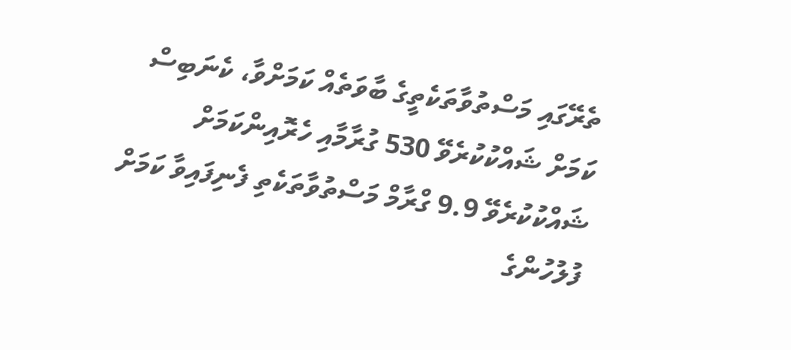ތެރޭގައި މަސްތުވާތަކެތީގެ ބާވަތެއް ކަމަށްވާ، ކެނަބިސް ކަމަށް ޝައްކުކުރެވޭ 530 ގުރާމާއި ހެރޮއިންކަމަށް ޝައްކުކުރެވޭ 9.9 ގްރާމް މަސްތުވާތަކެތި ފެނިފައިވާ ކަމަށް ފުލުހުންގެ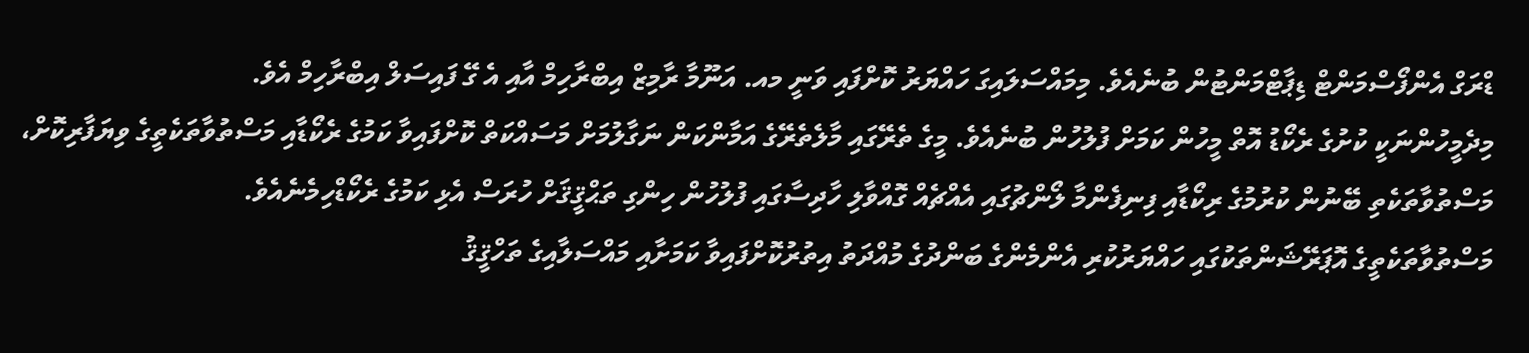ޑްރަގް އެންފޯސްމަންޓް ޑިޕާޓްމަންޓުން ބުނެއެވެ. މިމައްސަލައިގަ ހައްޔަރު ކޮށްފައި ވަނީ މއ. އަނޫމާ ރާމިޒް އިބްރާހިމް އާއި އެ ގޭ ފައިސަލް އިބްރާހިމް އެވެ.
މިދެމީހުންނަކީ ކުށުގެ ރެކޯޑު އޮތް މީހުން ކަމަށް ފުލުހުން ބުނެއެވެ. މީގެ ތެރޭގައި މާލެތެރޭގެ އަމާންކަން ނަގާލުމަށް މަސައްކަތް ކޮށްފައިވާ ކަމުގެ ރެކޯޑާއި މަސްތުވާތަކެތީގެ ވިޔަފާރިކޮށް، މަސްތުވާތަކެތި ބޭނުން ކުރުމުގެ ރިކޯޑާއި ފިނިފެންމާ ލޯންޗުގައި އެއްޗެއް ގޮއްވާލި ހާދިސާގައި ފުލުހުން ހިންގި ތަޙްޤީޤަށް ހުރަސް އެޅި ކަމުގެ ރެކޯޑްހިމެނެއެވެ.
މަސްތުވާތަކެތީގެ އޮޕަރޭޝަންތަކުގައި ހައްޔަރުކުރި އެންމެންގެ ބަންދުގެ މުއްދަތު އިތުރުކޮށްފައިވާ ކަމަށާއި މައްސަލާއިގެ ތަހްޤީޤު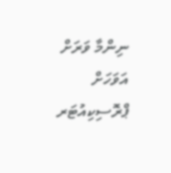ނިންމާ ވަރަށް އަވަހަށް ޕްރޮސިކިއުޓަރ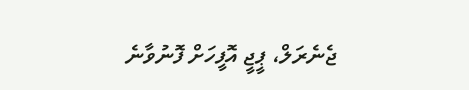ޖެނެރަލް، ޕީޖީ އޮފީހަށް ފޮނުވާނެ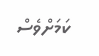ކަމަށްވެސް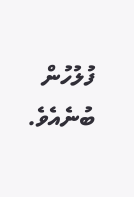ފުލުހުން ބުނެއެވެ.